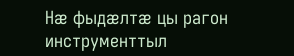Нæ фыдæлтæ цы рагон инструменттыл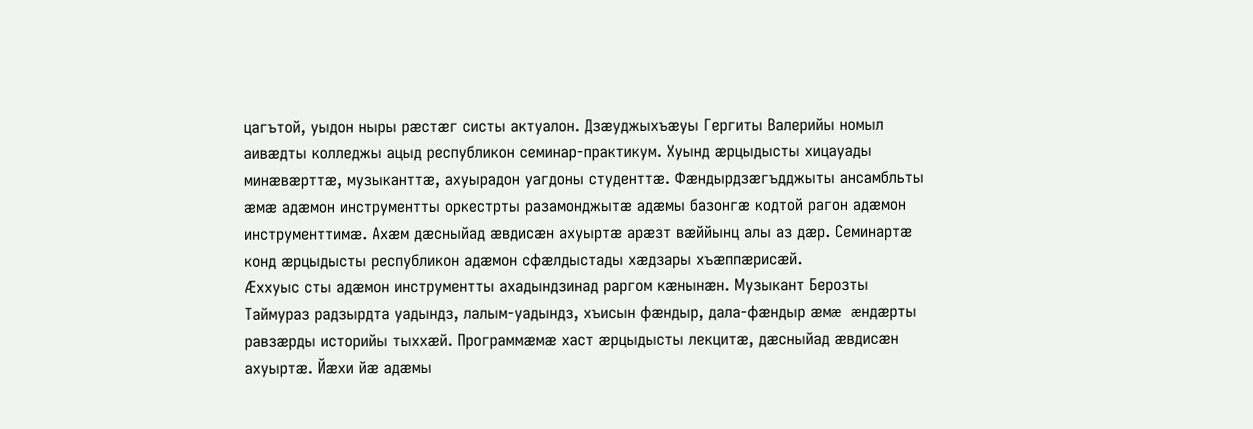цагътой, уыдон ныры рæстæг систы актуалон. Дзæуджыхъæуы Гергиты Валерийы номыл аивæдты колледжы ацыд республикон семинар-практикум. Хуынд æрцыдысты хицауады минæвæрттæ, музыканттæ, ахуырадон уагдоны студенттæ. Фæндырдзæгъдджыты ансамбльты æмæ адæмон инструментты оркестрты разамонджытæ адæмы базонгæ кодтой рагон адæмон инструменттимæ. Ахæм дæсныйад æвдисæн ахуыртæ арæзт вæййынц алы аз дæр. Семинартæ конд æрцыдысты республикон адæмон сфæлдыстады хæдзары хъæппæрисæй.
Æххуыс сты адæмон инструментты ахадындзинад раргом кæнынæн. Музыкант Берозты Таймураз радзырдта уадындз, лалым-уадындз, хъисын фæндыр, дала-фæндыр æмæ æндæрты равзæрды историйы тыххæй. Программæмæ хаст æрцыдысты лекцитæ, дæсныйад æвдисæн ахуыртæ. Йæхи йæ адæмы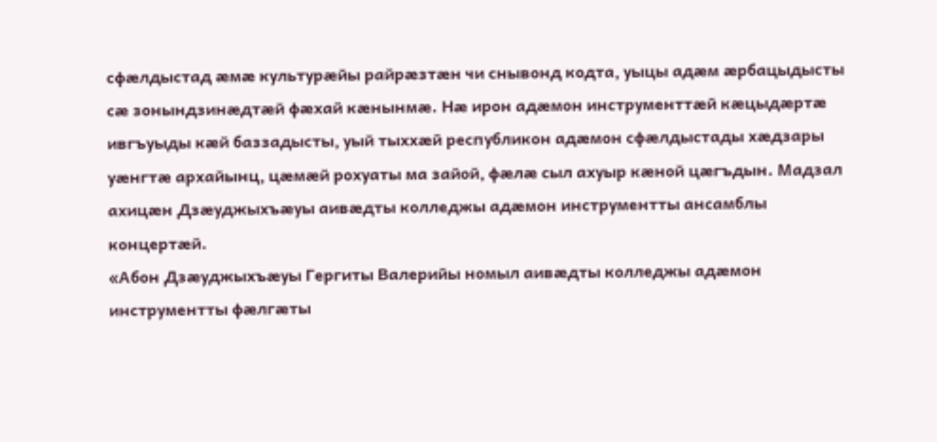сфæлдыстад æмæ культурæйы райрæзтæн чи снывонд кодта, уыцы адæм æрбацыдысты сæ зонындзинæдтæй фæхай кæнынмæ. Нæ ирон адæмон инструменттæй кæцыдæртæ ивгъуыды кæй баззадысты, уый тыххæй республикон адæмон сфæлдыстады хæдзары уæнгтæ архайынц, цæмæй рохуаты ма зайой, фæлæ сыл ахуыр кæной цæгъдын. Мадзал ахицæн Дзæуджыхъæуы аивæдты колледжы адæмон инструментты ансамблы концертæй.
«Абон Дзæуджыхъæуы Гергиты Валерийы номыл аивæдты колледжы адæмон инструментты фæлгæты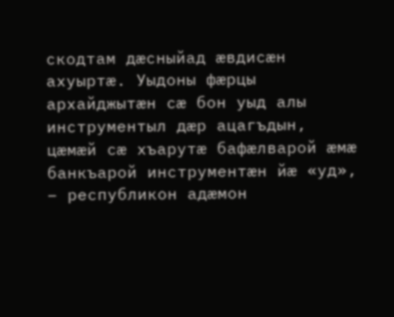скодтам дæсныйад æвдисæн ахуыртæ. Уыдоны фæрцы архайджытæн сæ бон уыд алы инструментыл дæр ацагъдын, цæмæй сæ хъарутæ бафæлварой æмæ банкъарой инструментæн йæ «уд», – республикон адæмон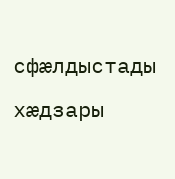сфæлдыстады хæдзары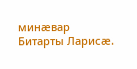минæвар Битарты Ларисæ.